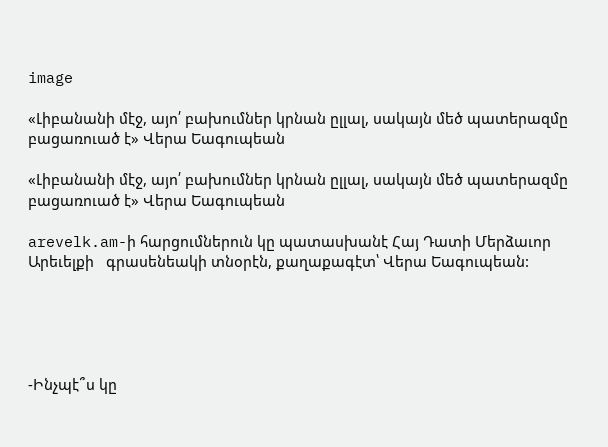image

«Լիբանանի մէջ, այո՛ բախումներ կրնան ըլլալ, սակայն մեծ պատերազմը բացառուած է» Վերա Եագուպեան

«Լիբանանի մէջ, այո՛ բախումներ կրնան ըլլալ, սակայն մեծ պատերազմը բացառուած է» Վերա Եագուպեան

arevelk.am-ի հարցումներուն կը պատասխանէ Հայ Դատի Մերձաւոր Արեւելքի   գրասենեակի տնօրէն, քաղաքագէտ՝ Վերա Եագուպեան:





-Ինչպէ՞ս կը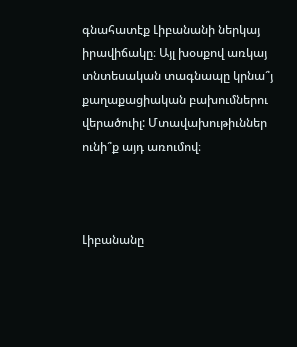գնահատէք Լիբանանի ներկայ իրավիճակը։ Այլ խօսքով առկայ տնտեսական տագնապը կրնա՞յ քաղաքացիական բախումներու վերածուիլ: Մտավախութիւններ ունի՞ք այդ առումով։



Լիբանանը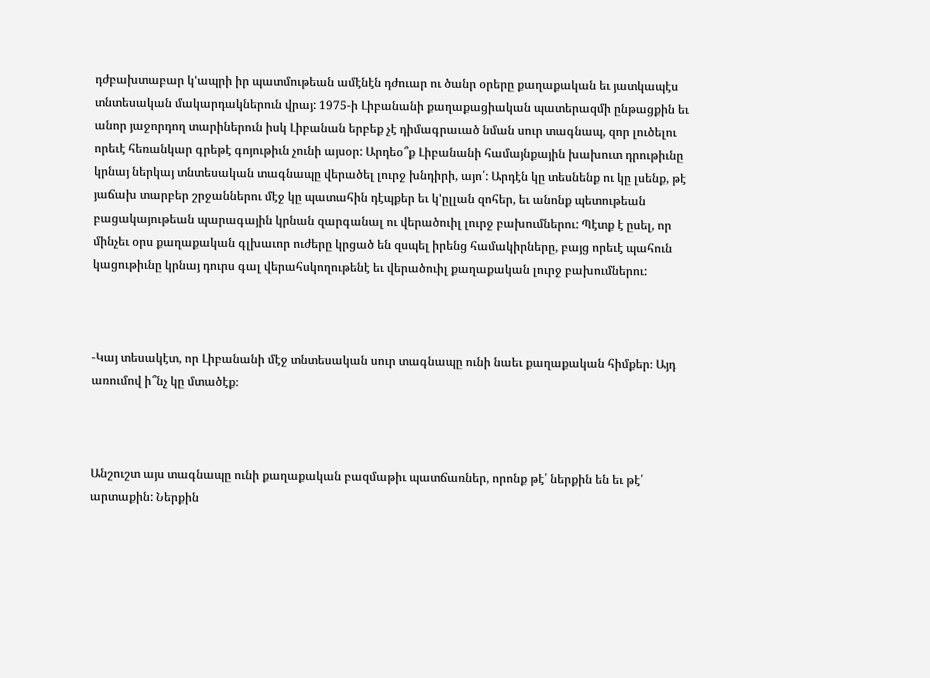դժբախտաբար կ'ապրի իր պատմութեան ամէնէն դժուար ու ծանր օրերը քաղաքական եւ յատկապէս տնտեսական մակարդակներուն վրայ: 1975-ի Լիբանանի քաղաքացիական պատերազմի ընթացքին եւ անոր յաջորդող տարիներուն իսկ Լիբանան երբեք չէ դիմագրաւած նման սուր տագնապ, զոր լուծելու որեւէ հեռանկար գրեթէ գոյութիւն չունի այսօր: Արդեօ՞ք Լիբանանի համայնքային խախուտ դրութիւնը կրնայ ներկայ տնտեսական տագնապը վերածել լուրջ խնդիրի, այո՛: Արդէն կը տեսնենք ու կը լսենք, թէ յաճախ տարբեր շրջաններու մէջ կը պատահին դէպքեր եւ կ'ըլլան զոհեր, եւ անոնք պետութեան բացակայութեան պարագային կրնան զարգանալ ու վերածուիլ լուրջ բախումներու: Պէտք է ըսել, որ մինչեւ օրս քաղաքական գլխաւոր ուժերը կրցած են զսպել իրենց համակիրները, բայց որեւէ պահուն կացութիւնը կրնայ դուրս գալ վերահսկողութենէ եւ վերածուիլ քաղաքական լուրջ բախումներու:



-Կայ տեսակէտ, որ Լիբանանի մէջ տնտեսական սուր տագնապը ունի նաեւ քաղաքական հիմքեր։ Այդ առումով ի՞նչ կը մտածէք։



Անշուշտ այս տագնապը ունի քաղաքական բազմաթիւ պատճառներ, որոնք թէ՛ ներքին են եւ թէ՛ արտաքին: Ներքին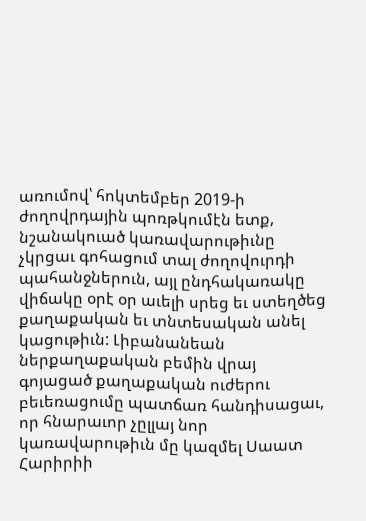առումով՝ հոկտեմբեր 2019-ի ժողովրդային պոռթկումէն ետք, նշանակուած կառավարութիւնը չկրցաւ գոհացում տալ ժողովուրդի պահանջներուն, այլ ընդհակառակը վիճակը օրէ օր աւելի սրեց եւ ստեղծեց քաղաքական եւ տնտեսական անել կացութիւն: Լիբանանեան ներքաղաքական բեմին վրայ գոյացած քաղաքական ուժերու բեւեռացումը պատճառ հանդիսացաւ, որ հնարաւոր չըլլայ նոր կառավարութիւն մը կազմել Սաատ Հարիրիի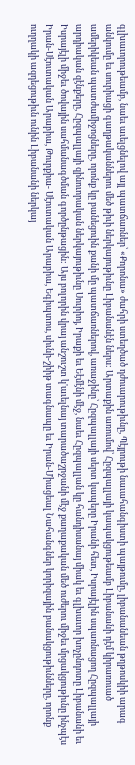գլխաւորութեամբ, նաեւ աւելցնելով այլ պատճառներ՝ «Քորոնա» ժահրի ստեղծած դժուարութիւնը, Պէյրութի նաւահանգիստի պայթումը, լիբանանեան թղթոսկիի արագ անկումը եւ սուրիացի գաղթականներու մեծ թիւի ներկայութիւնը Լիբանանէն ներս: Արտաքին առումով՝ Հըզպալլայի կապակցութեամբ Լիբանանի դէմ կիրառուած ամերիկեան պատժամիջոցները, որոնք կը բանեցուին քանի մը պատճառներով, առաջինը՝ Հըզպալլայի սերտ կապերը Իրանի հետ, Իսրայէլին սպառնացող Հըզպալլայի արդիական զէնքերը, Հըզպալլայի զինուորական ներկայութիւնը Սուրիոյ, Իրաքի եւ Եէմէնի մէջ, նաեւ Հըզպալլան կը հանդիսանայ միակ եւ գլխաւոր խոչընդոտը Լիբանանի եւ Իսրայէլի միջեւ ծովային սահմանագծման գործընթացին: Այս բոլորին վրայ անշուշտ կ'աւելնայ տարածաշրջանի մէջ քաղաքական մեծ ուժերու միջեւ մրցակցութիւնը ինչպէս Իրան-Սէուտական Արաբիա, Թուրքիա- Սէուտական Արաբիա, Եգիպտոս, սիւնի-շիիթ տագնապը եւ Իրան-Միացեալ Նահանգներ կորիզային բանակցութիւնները, որոնք ուղղակի ազդեցութիւն ունին Լիբանանի ներկայ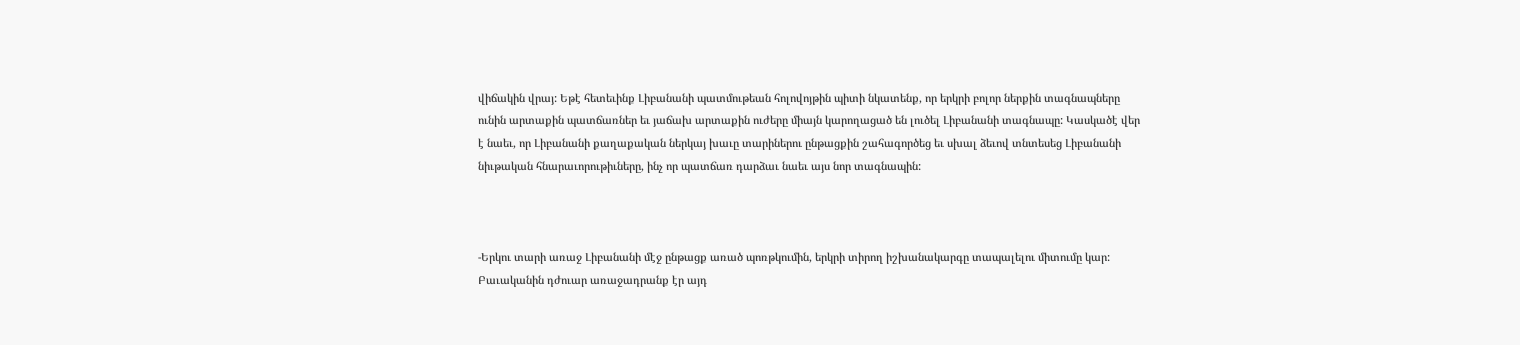վիճակին վրայ: Եթէ հետեւինք Լիբանանի պատմութեան հոլովոյթին պիտի նկատենք, որ երկրի բոլոր ներքին տագնապները ունին արտաքին պատճառներ եւ յաճախ արտաքին ուժերը միայն կարողացած են լուծել Լիբանանի տագնապը: Կասկածէ վեր է նաեւ, որ Լիբանանի քաղաքական ներկայ խաւը տարիներու ընթացքին շահագործեց եւ սխալ ձեւով տնտեսեց Լիբանանի նիւթական հնարաւորութիւները, ինչ որ պատճառ դարձաւ նաեւ այս նոր տագնապին:



-Երկու տարի առաջ Լիբանանի մէջ ընթացք առած պոռթկումին, երկրի տիրող իշխանակարգը տապալելու միտումը կար: Բաւականին դժուար առաջադրանք էր այդ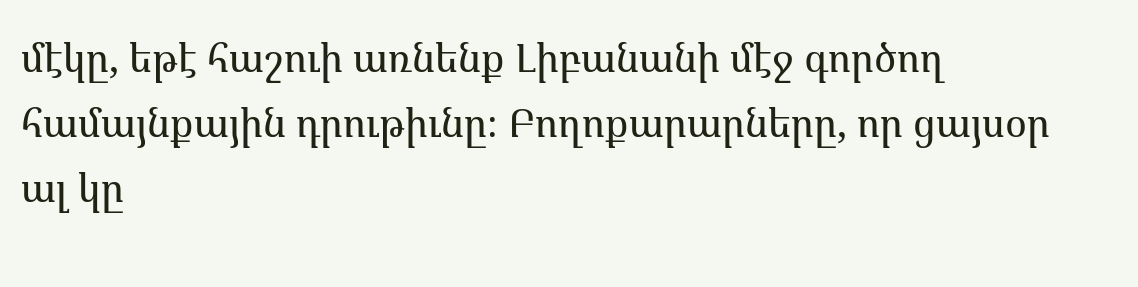մէկը, եթէ հաշուի առնենք Լիբանանի մէջ գործող համայնքային դրութիւնը։ Բողոքարարները, որ ցայսօր ալ կը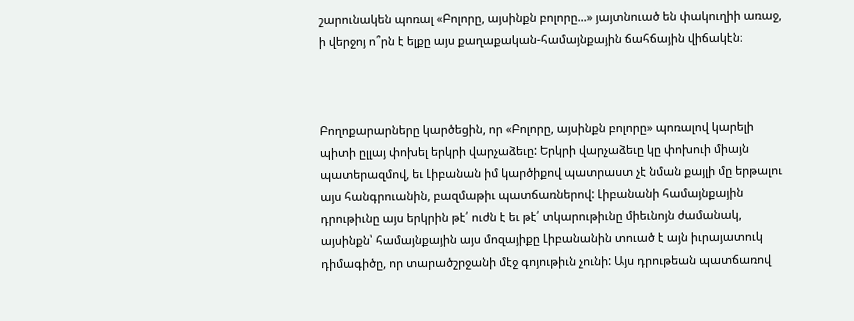շարունակեն պոռալ «Բոլորը, այսինքն բոլորը...» յայտնուած են փակուղիի առաջ, ի վերջոյ ո՞րն է ելքը այս քաղաքական-համայնքային ճահճային վիճակէն։



Բողոքարարները կարծեցին, որ «Բոլորը, այսինքն բոլորը» պոռալով կարելի պիտի ըլլայ փոխել երկրի վարչաձեւը: Երկրի վարչաձեւը կը փոխուի միայն պատերազմով, եւ Լիբանան իմ կարծիքով պատրաստ չէ նման քայլի մը երթալու այս հանգրուանին, բազմաթիւ պատճառներով: Լիբանանի համայնքային դրութիւնը այս երկրին թէ՛ ուժն է եւ թէ՛ տկարութիւնը միեւնոյն ժամանակ, այսինքն՝ համայնքային այս մոզայիքը Լիբանանին տուած է այն իւրայատուկ դիմագիծը, որ տարածշրջանի մէջ գոյութիւն չունի: Այս դրութեան պատճառով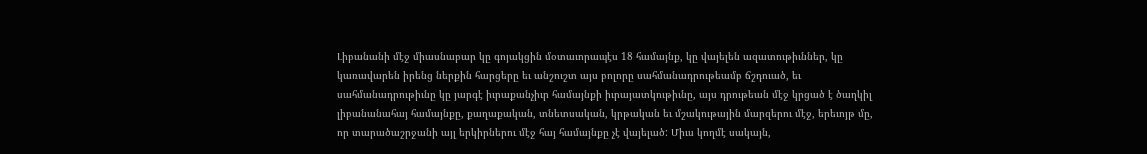Լիբանանի մէջ միասնաբար կը գոյակցին մօտաւորապէս 18 համայնք, կը վայելեն ազատութիւններ, կը կառավարեն իրենց ներքին հարցերը եւ անշուշտ այս բոլորը սահմանադրութեամբ ճշդուած, եւ սահմանադրութիւնը կը յարգէ իւրաքանչիւր համայնքի իւրայատկութիւնը, այս դրութեան մէջ կրցած է ծաղկիլ լիբանանահայ համայնքը, քաղաքական, տնետսական, կրթական եւ մշակութային մարզերու մէջ, երեւոյթ մը, որ տարածաշրջանի այլ երկիրներու մէջ հայ համայնքը չէ վայելած: Միւս կողմէ սակայն,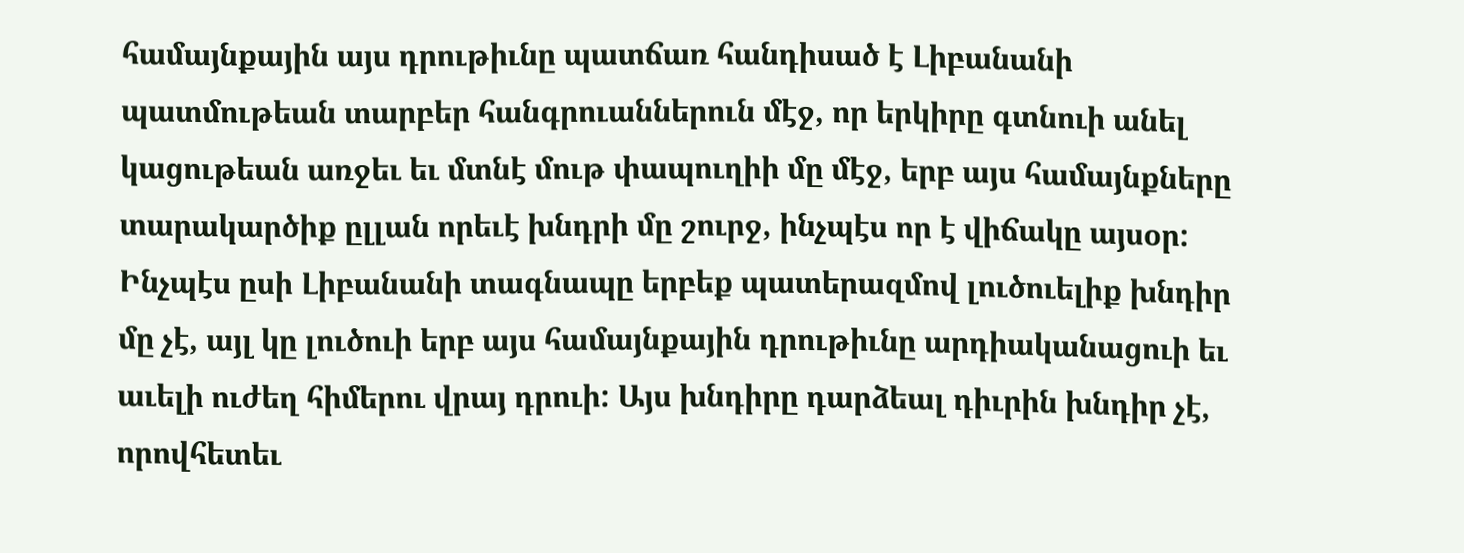համայնքային այս դրութիւնը պատճառ հանդիսած է Լիբանանի պատմութեան տարբեր հանգրուաններուն մէջ, որ երկիրը գտնուի անել կացութեան առջեւ եւ մտնէ մութ փապուղիի մը մէջ, երբ այս համայնքները տարակարծիք ըլլան որեւէ խնդրի մը շուրջ, ինչպէս որ է վիճակը այսօր: Ինչպէս ըսի Լիբանանի տագնապը երբեք պատերազմով լուծուելիք խնդիր մը չէ, այլ կը լուծուի երբ այս համայնքային դրութիւնը արդիականացուի եւ աւելի ուժեղ հիմերու վրայ դրուի: Այս խնդիրը դարձեալ դիւրին խնդիր չէ, որովհետեւ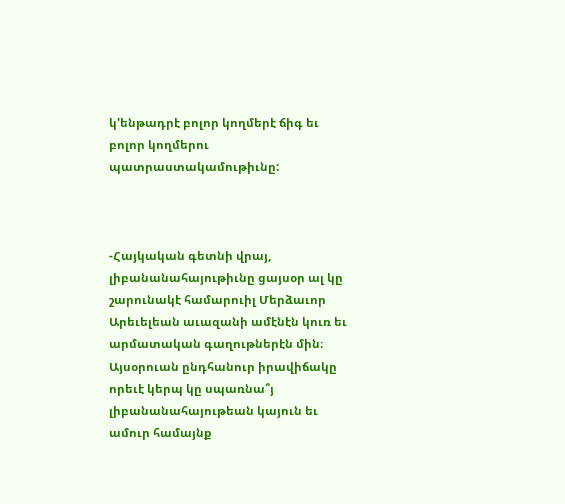կ'ենթադրէ բոլոր կողմերէ ճիգ եւ բոլոր կողմերու պատրաստակամութիւնը:



-Հայկական գետնի վրայ, լիբանանահայութիւնը ցայսօր ալ կը շարունակէ համարուիլ Մերձաւոր Արեւելեան աւազանի ամէնէն կուռ եւ արմատական գաղութներէն մին։ Այսօրուան ընդհանուր իրավիճակը որեւէ կերպ կը սպառնա՞յ լիբանանահայութեան կայուն եւ ամուր համայնք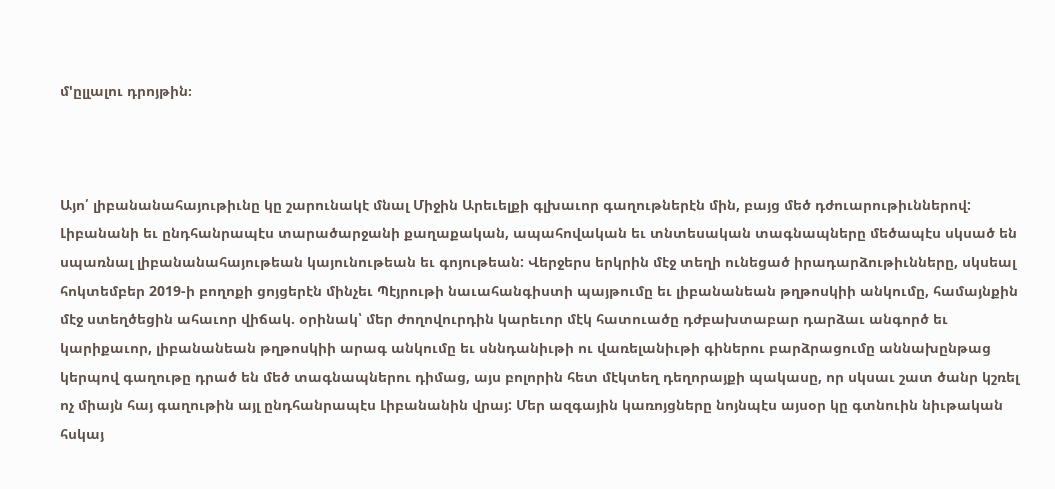մ'ըլլալու դրոյթին։



Այո՛ լիբանանահայութիւնը կը շարունակէ մնալ Միջին Արեւելքի գլխաւոր գաղութներէն մին, բայց մեծ դժուարութիւններով: Լիբանանի եւ ընդհանրապէս տարածարջանի քաղաքական, ապահովական եւ տնտեսական տագնապները մեծապէս սկսած են սպառնալ լիբանանահայութեան կայունութեան եւ գոյութեան: Վերջերս երկրին մէջ տեղի ունեցած իրադարձութիւնները, սկսեալ հոկտեմբեր 2019-ի բողոքի ցոյցերէն մինչեւ Պէյրութի նաւահանգիստի պայթումը եւ լիբանանեան թղթոսկիի անկումը, համայնքին մէջ ստեղծեցին ահաւոր վիճակ. օրինակ՝ մեր ժողովուրդին կարեւոր մէկ հատուածը դժբախտաբար դարձաւ անգործ եւ կարիքաւոր, լիբանանեան թղթոսկիի արագ անկումը եւ սննդանիւթի ու վառելանիւթի գիներու բարձրացումը աննախընթաց կերպով գաղութը դրած են մեծ տագնապներու դիմաց, այս բոլորին հետ մէկտեղ դեղորայքի պակասը, որ սկսաւ շատ ծանր կշռել ոչ միայն հայ գաղութին այլ ընդհանրապէս Լիբանանին վրայ: Մեր ազգային կառոյցները նոյնպէս այսօր կը գտնուին նիւթական հսկայ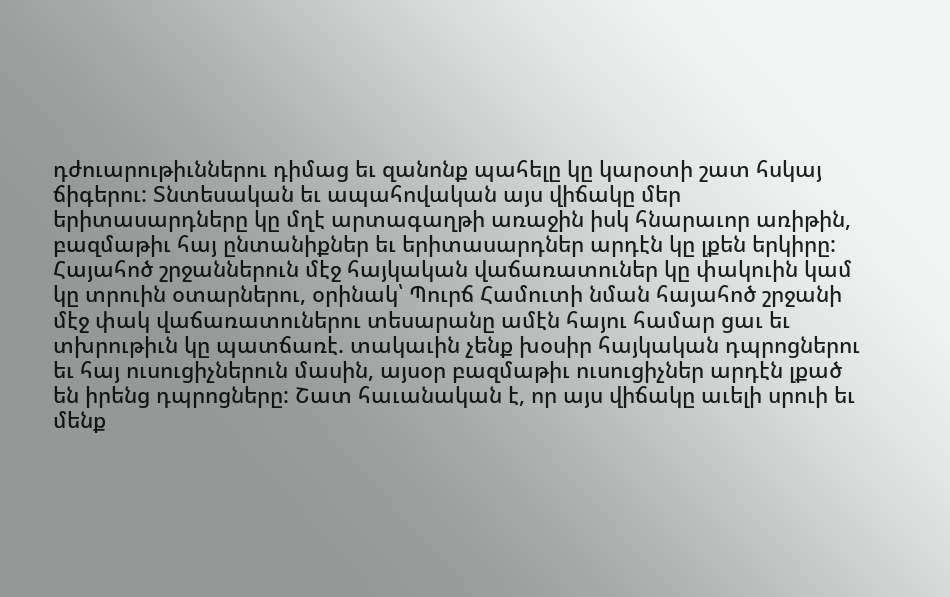դժուարութիւններու դիմաց եւ զանոնք պահելը կը կարօտի շատ հսկայ ճիգերու: Տնտեսական եւ ապահովական այս վիճակը մեր երիտասարդները կը մղէ արտագաղթի առաջին իսկ հնարաւոր առիթին, բազմաթիւ հայ ընտանիքներ եւ երիտասարդներ արդէն կը լքեն երկիրը: Հայահոծ շրջաններուն մէջ հայկական վաճառատուներ կը փակուին կամ կը տրուին օտարներու, օրինակ՝ Պուրճ Համուտի նման հայահոծ շրջանի մէջ փակ վաճառատուներու տեսարանը ամէն հայու համար ցաւ եւ տխրութիւն կը պատճառէ. տակաւին չենք խօսիր հայկական դպրոցներու եւ հայ ուսուցիչներուն մասին, այսօր բազմաթիւ ուսուցիչներ արդէն լքած են իրենց դպրոցները: Շատ հաւանական է, որ այս վիճակը աւելի սրուի եւ մենք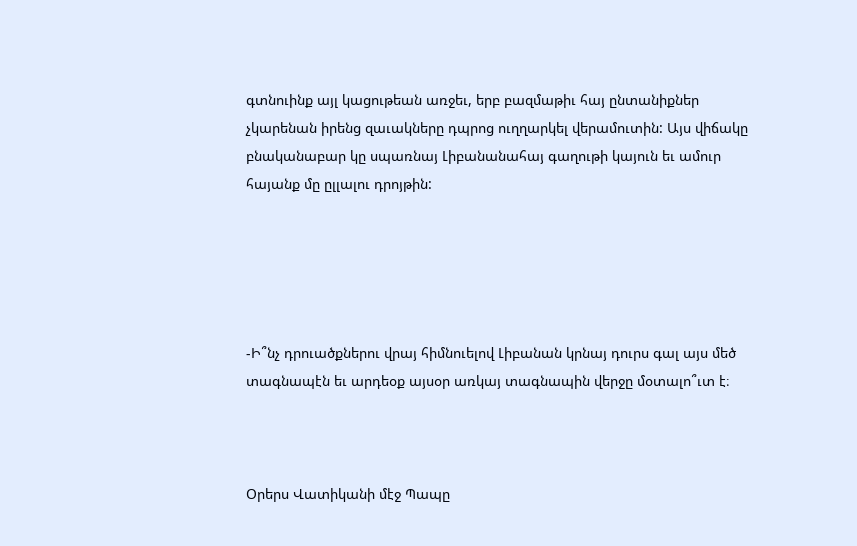գտնուինք այլ կացութեան առջեւ, երբ բազմաթիւ հայ ընտանիքներ չկարենան իրենց զաւակները դպրոց ուղղարկել վերամուտին: Այս վիճակը բնականաբար կը սպառնայ Լիբանանահայ գաղութի կայուն եւ ամուր հայանք մը ըլլալու դրոյթին:





-Ի՞նչ դրուածքներու վրայ հիմնուելով Լիբանան կրնայ դուրս գալ այս մեծ տագնապէն եւ արդեօք այսօր առկայ տագնապին վերջը մօտալո՞ւտ է։



Օրերս Վատիկանի մէջ Պապը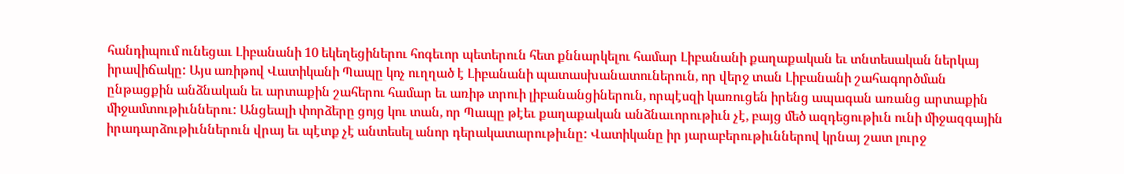հանդիպում ունեցաւ Լիբանանի 10 եկեղեցիներու հոգեւոր պետերուն հետ քննարկելու համար Լիբանանի քաղաքական եւ տնտեսական ներկայ իրավիճակը: Այս առիթով Վատիկանի Պապը կոչ ուղղած է Լիբանանի պատասխանատուներուն, որ վերջ տան Լիբանանի շահագործման ընթացքին անձնական եւ արտաքին շահերու համար եւ առիթ տրուի լիբանանցիներուն, որպէսզի կառուցեն իրենց ապագան առանց արտաքին միջամտութիւններու: Անցեալի փորձերը ցոյց կու տան, որ Պապը թէեւ քաղաքական անձնաւորութիւն չէ, բայց մեծ ազդեցութիւն ունի միջազգային իրադարձութիւններուն վրայ եւ պէտք չէ անտեսել անոր դերակատարութիւնը: Վատիկանը իր յարաբերութիւններով կրնայ շատ լուրջ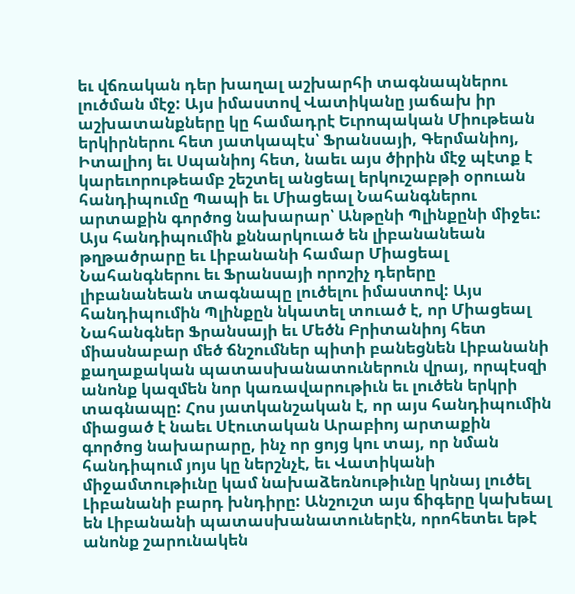եւ վճռական դեր խաղալ աշխարհի տագնապներու լուծման մէջ: Այս իմաստով Վատիկանը յաճախ իր աշխատանքները կը համադրէ Եւրոպական Միութեան երկիրներու հետ յատկապէս՝ Ֆրանսայի, Գերմանիոյ, Իտալիոյ եւ Սպանիոյ հետ, նաեւ այս ծիրին մէջ պէտք է կարեւորութեամբ շեշտել անցեալ երկուշաբթի օրուան հանդիպումը Պապի եւ Միացեալ Նահանգներու արտաքին գործոց նախարար՝ Անթընի Պլինքընի միջեւ: Այս հանդիպումին քննարկուած են լիբանանեան թղթածրարը եւ Լիբանանի համար Միացեալ Նահանգներու եւ Ֆրանսայի որոշիչ դերերը լիբանանեան տագնապը լուծելու իմաստով: Այս հանդիպումին Պլինքըն նկատել տուած է, որ Միացեալ Նահանգներ Ֆրանսայի եւ Մեծն Բրիտանիոյ հետ միասնաբար մեծ ճնշումներ պիտի բանեցնեն Լիբանանի քաղաքական պատասխանատուներուն վրայ, որպէսզի անոնք կազմեն նոր կառավարութիւն եւ լուծեն երկրի տագնապը: Հոս յատկանշական է, որ այս հանդիպումին միացած է նաեւ Սէուտական Արաբիոյ արտաքին գործոց նախարարը, ինչ որ ցոյց կու տայ, որ նման հանդիպում յոյս կը ներշնչէ, եւ Վատիկանի միջամտութիւնը կամ նախաձեռնութիւնը կրնայ լուծել Լիբանանի բարդ խնդիրը: Անշուշտ այս ճիգերը կախեալ են Լիբանանի պատասխանատուներէն, որոհետեւ եթէ անոնք շարունակեն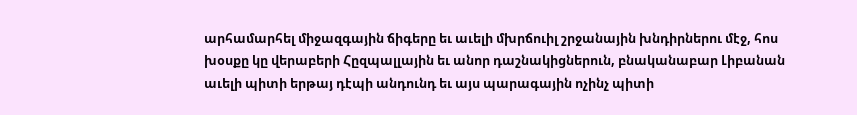արհամարհել միջազգային ճիգերը եւ աւելի մխրճուիլ շրջանային խնդիրներու մէջ, հոս խօսքը կը վերաբերի Հըզպալլային եւ անոր դաշնակիցներուն, բնականաբար Լիբանան աւելի պիտի երթայ դէպի անդունդ եւ այս պարագային ոչինչ պիտի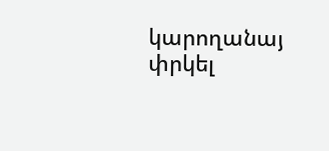կարողանայ փրկել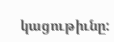կացութիւնը: